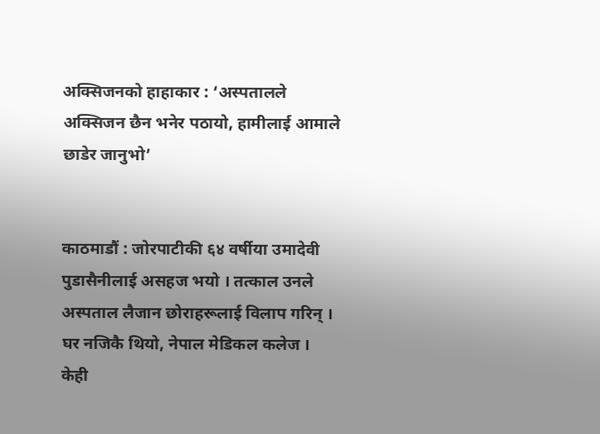अक्सिजनको हाहाकार : ‘अस्पतालले अक्सिजन छैन भनेर पठायो, हामीलाई आमाले छाडेर जानुभो’


काठमाडौं : जोरपाटीकी ६४ वर्षीया उमादेवी पुडासैनीलाई असहज भयो । तत्काल उनले अस्पताल लैजान छोराहरूलाई विलाप गरिन् । घर नजिकै थियो, नेपाल मेडिकल कलेज । केही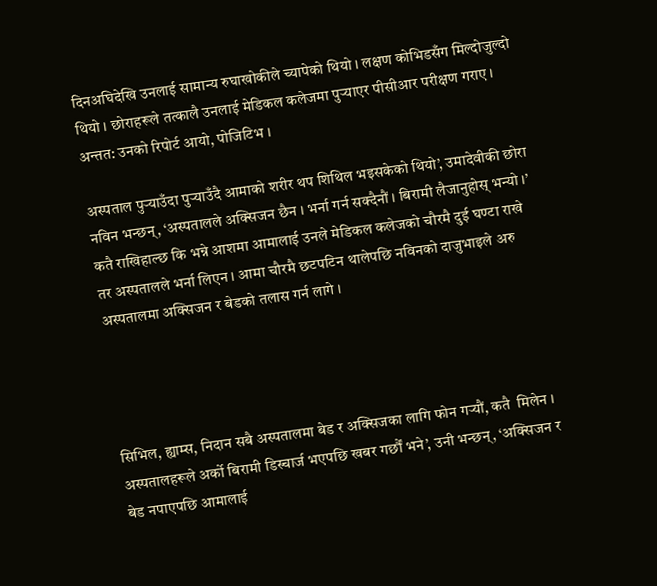दिनअघिदेखि उनलाई सामान्य रुघाखोकीले च्यापेको थियो । लक्षण कोभिडसँग मिल्दोजुल्दो थियो । छोराहरूले तत्कालै उनलाई मेडिकल कलेजमा पुर्‍याएर पीसीआर परीक्षण गराए । अन्तत: उनको रिपोर्ट आयो, पोजिटिभ ।

अस्पताल पुर्‍याउँदा पुर्‍याउँदै आमाको शरीर थप शिथिल भइसकेको थियो’, उमादेवीकी छोरा नविन भन्छन्, ‘अस्पतालले अक्सिजन छैन । भर्ना गर्न सक्दैनौं । बिरामी लैजानुहोस् भन्यो ।’ कतै राखिहाल्छ कि भन्ने आशमा आमालाई उनले मेडिकल कलेजको चौरमै दुई घण्टा राखे तर अस्पतालले भर्ना लिएन । आमा चौरमै छटपटिन थालेपछि नविनको दाजुभाइले अरु अस्पतालमा अक्सिजन र बेडको तलास गर्न लागे ।




सिभिल, ह्याम्स, निदान सबै अस्पतालमा बेड र अक्सिजका लागि फोन गर्‍यौं, कतै  मिलेन । अस्पतालहरूले अर्को बिरामी डिस्चार्ज भएपछि खबर गर्छौं भने’, उनी भन्छन्, ‘अक्सिजन र बेड नपाएपछि आमालाई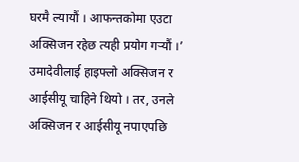घरमै ल्यायौं । आफन्तकोमा एउटा अक्सिजन रहेछ त्यही प्रयोग गर्‍यौं ।’ उमादेवीलाई हाइफ्लो अक्सिजन र आईसीयू चाहिने थियो । तर, उनले अक्सिजन र आईसीयू नपाएपछि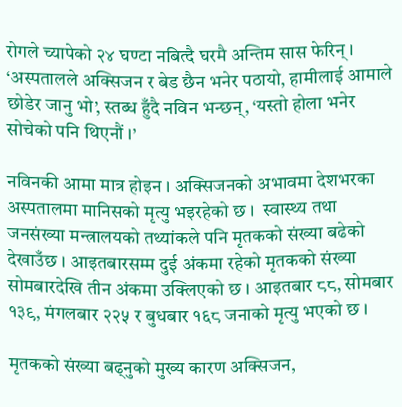रोगले च्यापेको २४ घण्टा नबित्दै घरमै अन्तिम सास फेरिन् । ‘अस्पतालले अक्सिजन र बेड छैन भनेर पठायो, हामीलाई आमाले छोडेर जानु भो’, स्तब्ध हुँदै नविन भन्छन्, ‘यस्तो होला भनेर सोचेको पनि थिएनौं ।’

नविनकी आमा मात्र होइन । अक्सिजनको अभावमा देशभरका अस्पतालमा मानिसको मृत्यु भइरहेको छ ।  स्वास्थ्य तथा जनसंख्या मन्त्रालयको तथ्यांकले पनि मृतकको संख्या बढेको देखाउँछ । आइतबारसम्म दुई अंकमा रहेको मृतकको संख्या सोमबारदेखि तीन अंकमा उक्लिएको छ । आइतबार ८८, सोमबार १३९, मंगलबार २२५ र बुधबार १६८ जनाको मृत्यु भएको छ ।

मृतकको संख्या बढ्नुको मुख्य कारण अक्सिजन,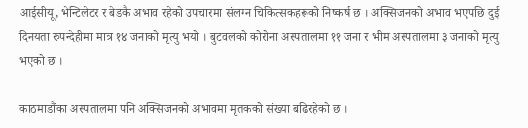आईसीयू, भेन्टिलेटर र बेडकै अभाव रहेको उपचारमा संलग्न चिकित्सकहरूको निष्कर्ष छ । अक्सिजनको अभाव भएपछि दुई दिनयता रुपन्देहीमा मात्र १४ जनाको मृत्यु भयो । बुटवलको कोरोना अस्पतालमा ११ जना र भीम अस्पतालमा ३ जनाको मृत्यु भएको छ ।

काठमाडौंका अस्पतालमा पनि अक्सिजनको अभावमा मृतकको संख्या बढिरहेको छ ।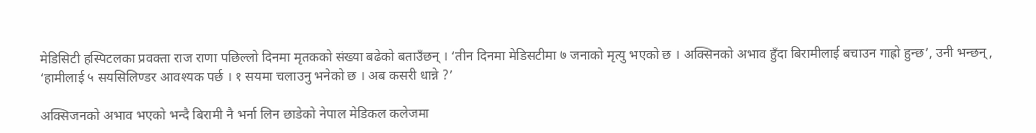मेडिसिटी हस्पिटलका प्रवक्ता राज राणा पछिल्लो दिनमा मृतकको संख्या बढेको बताउँछन् । ‘तीन दिनमा मेडिसटीमा ७ जनाको मृत्यु भएको छ । अक्सिनको अभाव हुँदा बिरामीलाई बचाउन गाह्रो हुन्छ’, उनी भन्छन्, ‘हामीलाई ५ सयसिलिण्डर आवश्यक पर्छ । १ सयमा चलाउनु भनेको छ । अब कसरी धान्ने ?’

अक्सिजनको अभाव भएको भन्दै बिरामी नै भर्ना लिन छाडेको नेपाल मेडिकल कलेजमा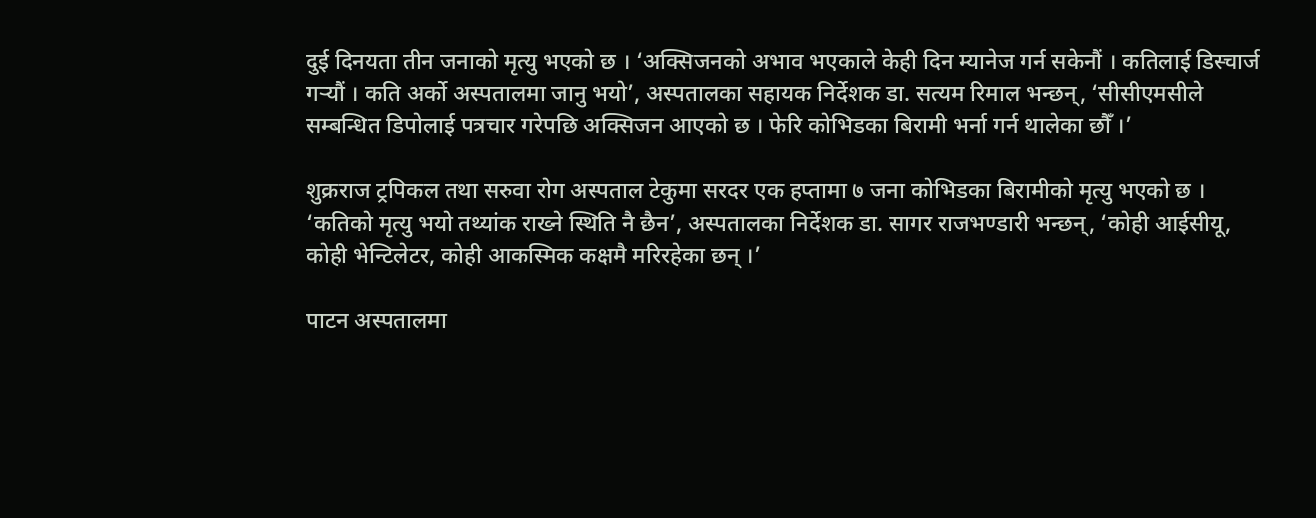दुई दिनयता तीन जनाको मृत्यु भएको छ । ‘अक्सिजनको अभाव भएकाले केही दिन म्यानेज गर्न सकेनौं । कतिलाई डिस्चार्ज गर्‍यौं । कति अर्को अस्पतालमा जानु भयो’, अस्पतालका सहायक निर्देशक डा. सत्यम रिमाल भन्छन्, ‘सीसीएमसीले सम्बन्धित डिपोलाई पत्रचार गरेपछि अक्सिजन आएको छ । फेरि कोभिडका बिरामी भर्ना गर्न थालेका छौँ ।’

शुक्रराज ट्रपिकल तथा सरुवा रोग अस्पताल टेकुमा सरदर एक हप्तामा ७ जना कोभिडका बिरामीको मृत्यु भएको छ । ‘कतिको मृत्यु भयो तथ्यांक राख्ने स्थिति नै छैन’, अस्पतालका निर्देशक डा. सागर राजभण्डारी भन्छन्, ‘कोही आईसीयू, कोही भेन्टिलेटर, कोही आकस्मिक कक्षमै मरिरहेका छन् ।’

पाटन अस्पतालमा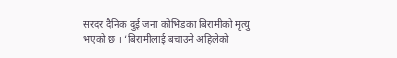सरदर दैनिक दुई जना कोभिडका बिरामीको मृत्यु भएको छ । ‘बिरामीलाई बचाउने अहिलेको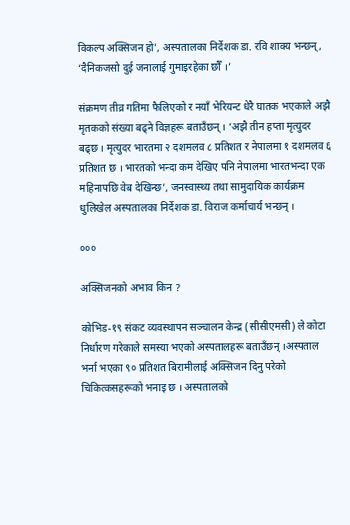विकल्प अक्सिजन हो’, अस्पतालका निर्देशक डा. रवि शाक्य भन्छन्, ‘दैनिकजसो दुई जनालाई गुमाइरहेका छौँ ।’

संक्रमण तीव्र गतिमा फैलिएको र नयाँ भेरियन्ट धेरै घातक भएकाले अझै मृतकको संख्या बढ्ने विज्ञहरू बताउँछन् । ‘अझै तीन हप्ता मृत्युदर बढ्छ । मृत्युदर भारतमा २ दशमलव ८ प्रतिशत र नेपालमा १ दशमलव ६ प्रतिशत छ । भारतको भन्दा कम देखिए पनि नेपालमा भारतभन्दा एक महिनापछि वेब देखिन्छ’, जनस्वास्थ्य तथा सामुदायिक कार्यक्रम धुलिखेल अस्पतालका निर्देशक डा. विराज कर्माचार्य भन्छन् ।

०००

अक्सिजनको अभाव किन ?

कोभिड-१९ संकट व्यवस्थापन सञ्चालन केन्द्र (सीसीएमसी) ले कोटा निर्धारण गरेकाले समस्या भएको अस्पतालहरू बताउँछन् ।अस्पताल भर्ना भएका ९० प्रतिशत बिरामीलाई अक्सिजन दिनु परेको चिकित्कसहरूको भनाइ छ । अस्पतालको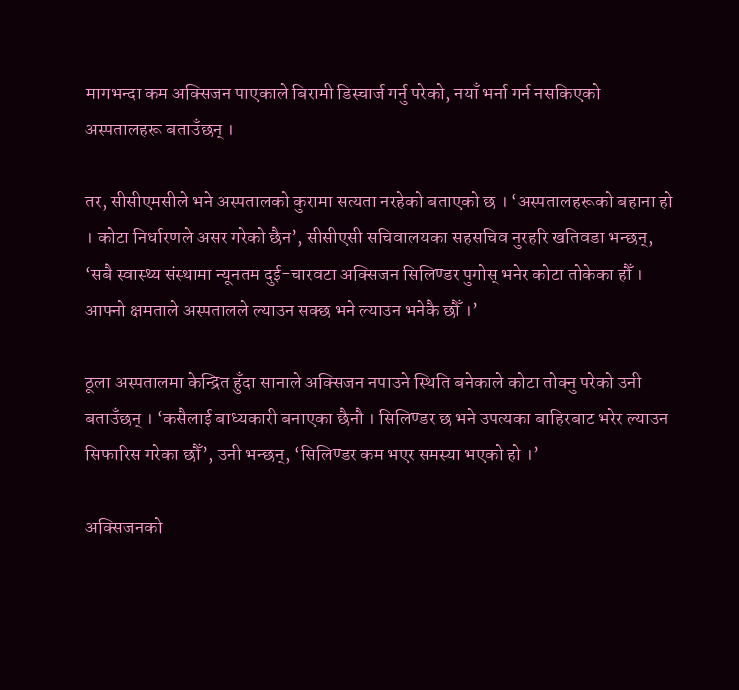मागभन्दा कम अक्सिजन पाएकाले बिरामी डिस्चार्ज गर्नु परेको, नयाँ भर्ना गर्न नसकिएको अस्पतालहरू बताउँछन् ।

तर, सीसीएमसीले भने अस्पतालको कुरामा सत्यता नरहेको बताएको छ । ‘अस्पतालहरूको बहाना हो । कोटा निर्धारणले असर गरेको छैन’, सीसीएसी सचिवालयका सहसचिव नुरहरि खतिवडा भन्छन्, ‘सबै स्वास्थ्य संस्थामा न्यूनतम दुई-चारवटा अक्सिजन सिलिण्डर पुगोस् भनेर कोटा तोकेका हौँ । आफ्नो क्षमताले अस्पतालले ल्याउन सक्छ भने ल्याउन भनेकै छौँ ।’

ठूला अस्पतालमा केन्द्रित हुँदा सानाले अक्सिजन नपाउने स्थिति बनेकाले कोटा तोक्नु परेको उनी बताउँछन् । ‘कसैलाई बाध्यकारी बनाएका छैनौ । सिलिण्डर छ भने उपत्यका बाहिरबाट भरेर ल्याउन सिफारिस गरेका छौँ’, उनी भन्छन्, ‘सिलिण्डर कम भएर समस्या भएको हो ।’

अक्सिजनको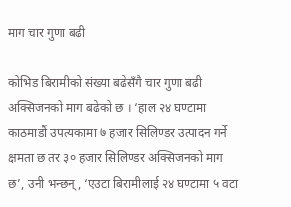माग चार गुणा बढी

कोभिड बिरामीको संख्या बढेसँगै चार गुणा बढी अक्सिजनको माग बढेको छ । ‘हाल २४ घण्टामा काठमाडौं उपत्यकामा ७ हजार सिलिण्डर उत्पादन गर्ने क्षमता छ तर ३० हजार सिलिण्डर अक्सिजनको माग छ’, उनी भन्छन्, ‘एउटा बिरामीलाई २४ घण्टामा ५ वटा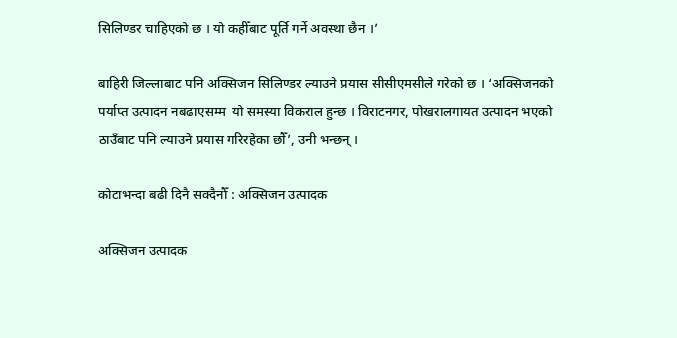सिलिण्डर चाहिएको छ । यो कहीँबाट पूर्ति गर्ने अवस्था छैन ।’

बाहिरी जिल्लाबाट पनि अक्सिजन सिलिण्डर ल्याउने प्रयास सीसीएमसीले गरेको छ । ‘अक्सिजनको पर्याप्त उत्पादन नबढाएसम्म  यो समस्या विकराल हुन्छ । विराटनगर, पोखरालगायत उत्पादन भएको ठाउँबाट पनि ल्याउने प्रयास गरिरहेका छौँ’, उनी भन्छन् ।

कोटाभन्दा बढी दिनै सक्दैनौँ : अक्सिजन उत्पादक

अक्सिजन उत्पादक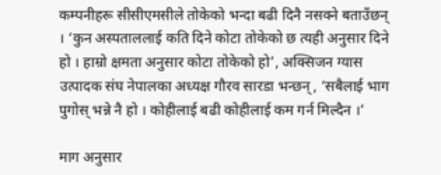कम्पनीहरू सीसीएमसीले तोकेको भन्दा बढी दिनै नसक्ने बताउँछन् । ‘कुन अस्पताललाई कति दिने कोटा तोकेको छ त्यही अनुसार दिने हो । हाम्रो क्षमता अनुसार कोटा तोकेको हो’, अक्सिजन ग्यास उत्पादक संघ नेपालका अध्यक्ष गौरव सारडा भन्छन्, ‘सबैलाई भाग पुगोस् भन्ने नै हो । कोहीलाई बढी कोहीलाई कम गर्न मिल्दैन ।’

माग अनुसार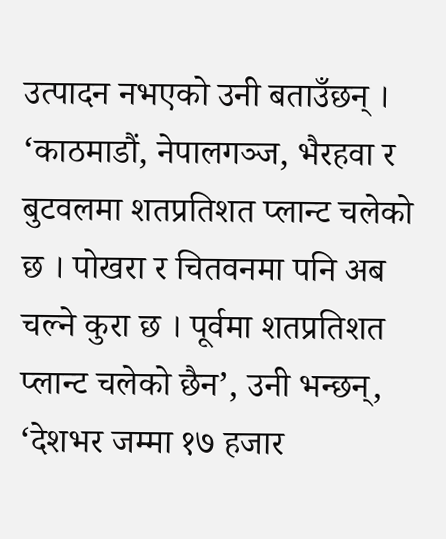उत्पादन नभएको उनी बताउँछन् । ‘काठमाडौं, नेपालगञ्ज, भैरहवा र बुटवलमा शतप्रतिशत प्लान्ट चलेको छ । पोखरा र चितवनमा पनि अब चल्ने कुरा छ । पूर्वमा शतप्रतिशत प्लान्ट चलेको छैन’, उनी भन्छन्, ‘देशभर जम्मा १७ हजार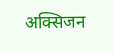अक्सिजन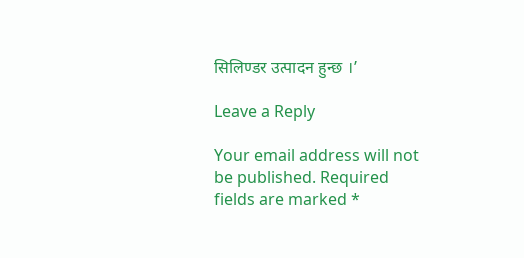सिलिण्डर उत्पादन हुन्छ ।’

Leave a Reply

Your email address will not be published. Required fields are marked *